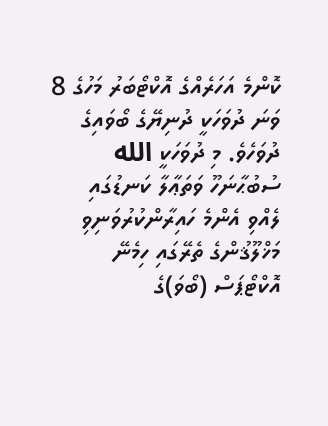ކޮންމެ އަހަރެއްގެ އޮކްޓޯބަރު މަހުގެ 8 ވަނަ ދުވަހަކީ ދުނިޔޭގެ ބޯވައިގެ ދުވަހެވެ. މި ދުވަހަކީ الله ސުބުޙާނަހޫ ވަތަޢާލާ ކަނޑުގައި ލެއްވި އެންމެ ހައިރާންކުރުވަނިވި މަޚްލޫޤުންގެ ތެރޭގައި ހިމެނޭ އޮކްޓޯޕަސް (ބޯވަ)ގެ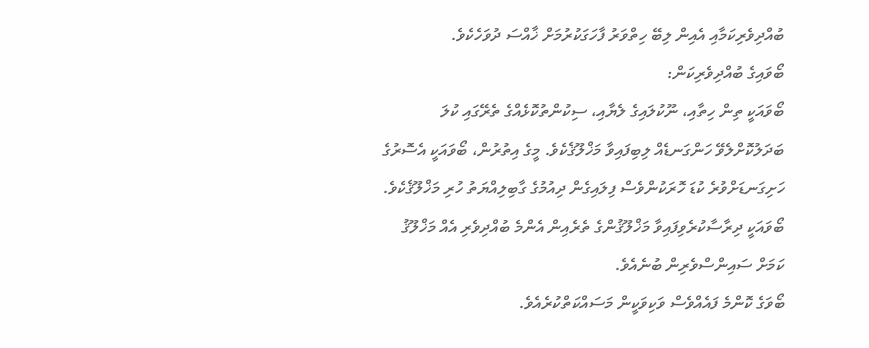ބުއްދިވެރިކަމާއި އެއިން ލިބޭ ހިތްވަރު ފާހަގަކުރުމަށް ޚާއްސަ ދުވަހެކެވެ.
ބޯވައިގެ ބުއްދިވެރިކަން:
ބޯވައަކީ ތިން ހިތާއި، ނޫކުލައިގެ ލެޔާއި، ސިކުންތުކޮޅެއްގެ ތެރޭގައި ކުލަ ބަދަލުކޮށްލެވޭ ހަންގަނޑެއް ލިބިފައިވާ މަޚްލޫޤެކެވެ. މީގެ އިތުރުން، ބޯވައަކީ އެސޮރުގެ ހަށިގަނޑަށްވުރެ ކުޑަ ހޮރަކުންވެސް ފިލައިގެން ދިއުމުގެ ގާބިލިއްޔަތު ހުރި މަޚްލޫޤެކެވެ. ބޯވައަކީ ދިރާސާކުރެވިފައިވާ މަޚްލޫޤުންގެ ތެރެއިން އެންމެ ބުއްދިވެރި އެއް މަޚްލޫޤު ކަމަށް ސައިންސްވެރިން ބުނެއެވެ.
ބޯވަގެ ކޮންމެ ފައެއްވެސް ވަކިވަކީން މަސައްކަތްކުރެއެވެ.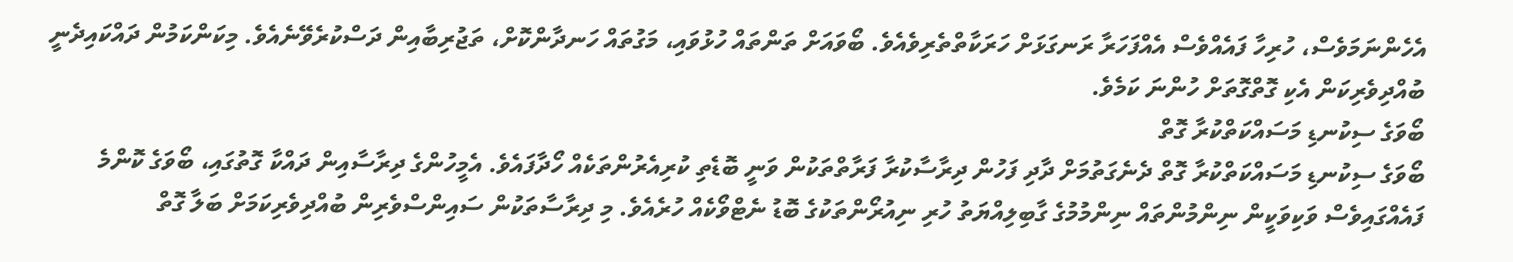އެހެންނަމަވެސް، ހުރިހާ ފައެއްވެސް އެއްފަހަރާ ރަނގަޅަށް ހަރަކާތްތެރިވެއެވެ. ބޯވައަށް ތަންތައް ހުޅުވައި، މަގުތައް ހަނދާންކޮށް، ތަޖުރިބާއިން ދަސްކުރެވޭނެއެވެ. މިކަންކަމުން ދައްކައިދެނީ ބުއްދިވެރިކަން އެކި ގޮތްގޮތަށް ހުންނަ ކަމެވެ.
ބޯވަގެ ސިކުނޑި މަސައްކަތްކުރާ ގޮތް
ބޯވަގެ ސިކުނޑި މަސައްކަތްކުރާ ގޮތް ދެނެގަތުމަށް ދާދި ފަހުން ދިރާސާކުރާ ފަރާތްތަކުން ވަނީ ބޮޑެތި ކުރިއެރުންތަކެއް ހޯދާފައެވެ. އެމީހުންގެ ދިރާސާއިން ދައްކާ ގޮތުގައި، ބޯވަގެ ކޮންމެ ފައެއްގައިވެސް ވަކިވަކީން ނިންމުންތައް ނިންމުމުގެ ގާބިލިއްޔަތު ހުރި ނިއުރޯންތަކުގެ ބޮޑު ނެޓްވޯކެއް ހުރެއެވެ. މި ދިރާސާތަކުން ސައިންސްވެރިން ބުއްދިވެރިކަމަށް ބަލާ ގޮތް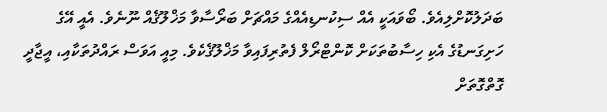ބަދަލުކޮށްލިއެވެ. ބޯވައަކީ އެއް ސިކުނޑިއެއްގެ މައްޗަށް ބަރޯސާވާ މަޚްލޫޤެއް ނޫނެވެ. އެއީ އޭގެ ހަށިގަނޑުގެ އެކި ހިސާބުތަކަށް ކޮންޓްރޯލް ފެތުރިފައިވާ މަޚްލޫޤެކެވެ. މިއީ އަވަސް ރައްދުތަކާއި، އީޖާދީ ގޮތްގޮތަށް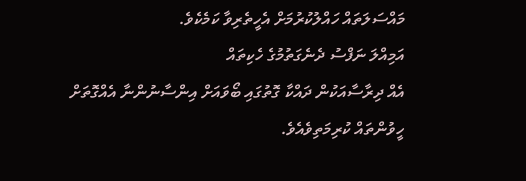މައްސަލަތައް ހައްލުކުރުމަށް އެހީތެރިވާ ކަމެކެވެ.
އަމިއްލަ ނަފްސު ދެނެގަތުމުގެ ހެކިތައް
އެއް ދިރާސާއަކުން ދައްކާ ގޮތުގައި ބޯވައަށް އިންސާނުންނާ އެއްގޮތަށް ހީވުންތައް ކުރިމަތިވެއެވެ.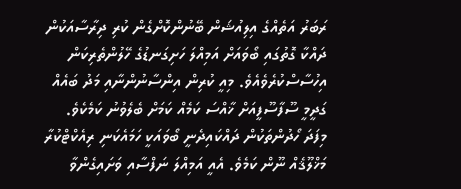ރަބަރު އަތެއްގެ އިލިއުޝަން ބޭނުންކޮށްގެން ކުރި ދިރާސާއަކުން ދައްކާ ގޮތުގައި ބޯވައަށް އަމިއްލަ ހަށިގަނޑުގެ ހޭލުންތެރިކަން އިހުސާސްކުރެވެއެވެ. މިއީ ކުރިން އިންސާނުންނާއި މަދު ބައެއް ގަދީމީ ސޫފާސޫފީއަށް ޚާއްސަ ކަމެއް ކަމަށް ބެލެވުނު ކަމެކެވެ. މިފަދަ ހޯދުންތަކުން ދައްކައިދެނީ ބޯވައަކީ ހަމައެކަނި ރިއެކްޓްކުރާ މަޚްލޫޤެއް ނޫން ކަމެވެ. އެއީ އަމިއްލަ ނަފްސާއި ވަށައިގެންވާ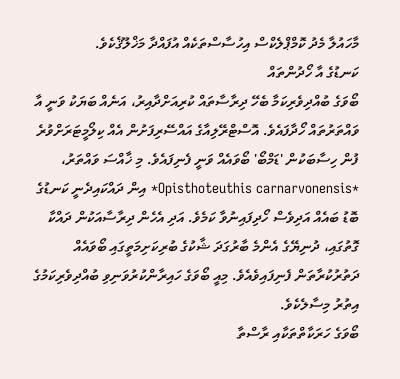މާހައުލާ މެދު ކޮމްޕްލެކްސް އިހުސާސްތަކެއް އުފައްދާ މަޚްލޫޤެކެވެ.
ކަނޑުގެ އާ ހޯދުންތައް
ބޯވަގެ ބުއްދިވެރިކަމާ ބެހޭ ދިރާސާތައް ކުރިއަށްދާއިރު، އަނެއް ބަޔަކު ވަނީ އާ ވައްތަރުތައް ހޯދާފައެވެ. އޮސްޓްރޭލިއާގެ އައްސޭރިފަށުން އެއް ކިލޯމީޓަރަށްވުރެ ފުން ހިސާބަކުން 'ޑަމްބޯ' ބޯވައެއް ވަނީ ފެނިފައެވެ. މި ޚާއްސަ ވައްތަރު، *Opisthoteuthis carnarvonensis* އިން ދައްކައިދެނީ ކަނޑުގެ ބޮޑު ބައެއް އަދިވެސް ހޯދިފައިނުވާ ކަމެވެ. އަދި އެހެން ދިރާސާއަކުން ދައްކާ ގޮތުގައި، ދުނިޔޭގެ އެންމެ ބާރުގަދަ ޝާކުގެ ބުރިކަށިމަތީގައި ބޯވައެއް ދަތުރުކުރާތަން ފެނިފައިވެއެވެ. މިއީ ބޯވަގެ ހައިރާންކުރުވަނިވި ބުއްދިވެރިކަމުގެ އިތުރު މިސާލެކެވެ.
ބޯވަގެ ހަރަކާތްތަކާއި ރާސްތާ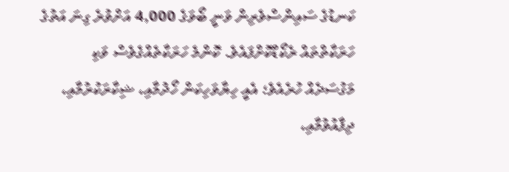ކަނޑުގެ ސައިންސްވެރިން ވަނީ ބޯވަގެ 4,000 އަށްވުރެ ގިނަ އަތުގެ ހަރަކާތްތައް ރެކޯޑްކޮށްފައެވެ. ކޮންމެ ހަރަކާތެއްގެވެސް ވަކި މަގުސަދެއް ހުރެއެވެ؛ އެއީ ހިޔާވަހިކަން ހޯދުމާއި، ޝިކާރަކުރުމާއި، ދިފާއުވުމާއި،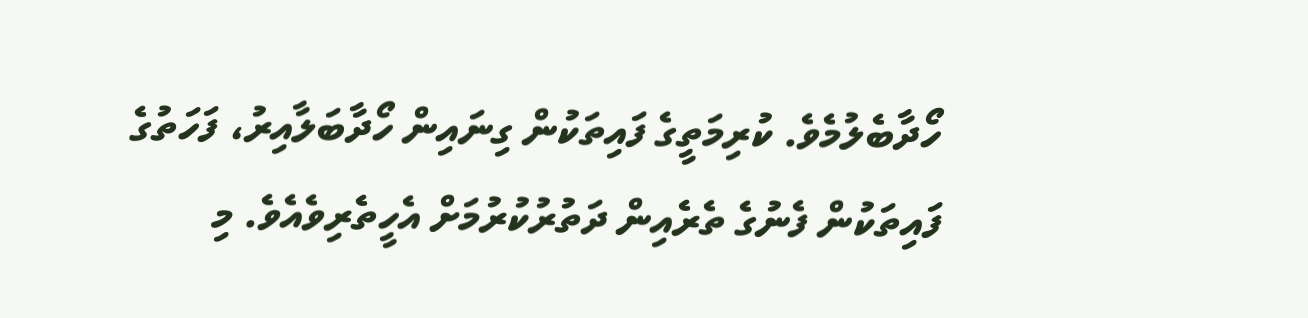ހޯދާބެލުމެވެ. ކުރިމަތީގެ ފައިތަކުން ގިނައިން ހޯދާބަލާއިރު، ފަހަތުގެ ފައިތަކުން ފެނުގެ ތެރެއިން ދަތުރުކުރުމަށް އެހީތެރިވެއެވެ. މި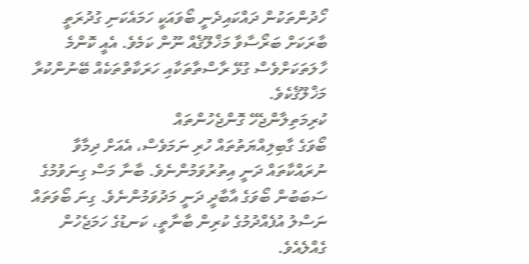ހޯދުންތަކުން ދައްކައިދެނީ ބޯވައަކީ ހަމައެކަނި ގުދުރަތީ ބާރަކަށް ބަރޯސާވާ މަޚްލޫޤެއް ނޫން ކަމެވެ. އެއީ ކޮންމެ ހާލަތަކަށްވެސް ގުޅޭ ރާސްތާތަކާއި ހަރަކާތްތަކެއް ބޭނުންކުރާ މަޚްލޫޤެކެވެ.
ކުރިމަތިލާންޖެހޭ ގޮންޖެހުންތައް
ބޯވަގެ ގާބިލިއްޔަތުތައް ހުރި ނަމަވެސް، އެއަށް ދިމާވާ ނުރައްކާތައް ދަނީ އިތުރުވަމުންނެވެ. ބާނާ މަސް ގިނަވުމުގެ ސަބަބުން ބޯވަގެ އާބާދީ ދަނީ މަދުވަމުންނެވެ. ގިނަ ބޯވަތައް ނަސްލު އުފެއްދުމުގެ ކުރިން ބާނާތީ، ކަނޑުގެ ހަމަޖެހުން ގެއްލެއެވެ.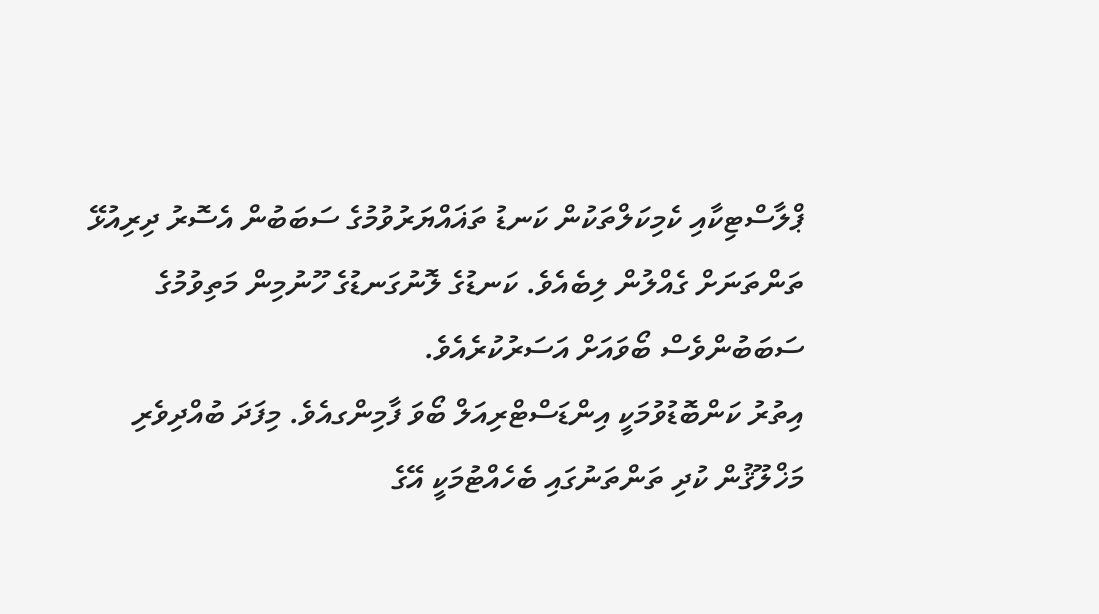ޕްލާސްޓިކާއި ކެމިކަލްތަކުން ކަނޑު ތަޣައްޔަރުވުމުގެ ސަބަބުން އެސޮރު ދިރިއުޅޭ ތަންތަނަށް ގެއްލުން ލިބެއެވެ. ކަނޑުގެ ލޮނުގަނޑުގެ ހޫނުމިން މަތިވުމުގެ ސަބަބުންވެސް ބޯވައަށް އަސަރުކުރެއެވެ.
އިތުރު ކަންބޮޑުވުމަކީ އިންޑަސްޓްރިއަލް ބޯވަ ފާމިންގއެވެ. މިފަދަ ބުއްދިވެރި މަޚްލޫޤުން ކުދި ތަންތަނުގައި ބެހެއްޓުމަކީ އޭގެ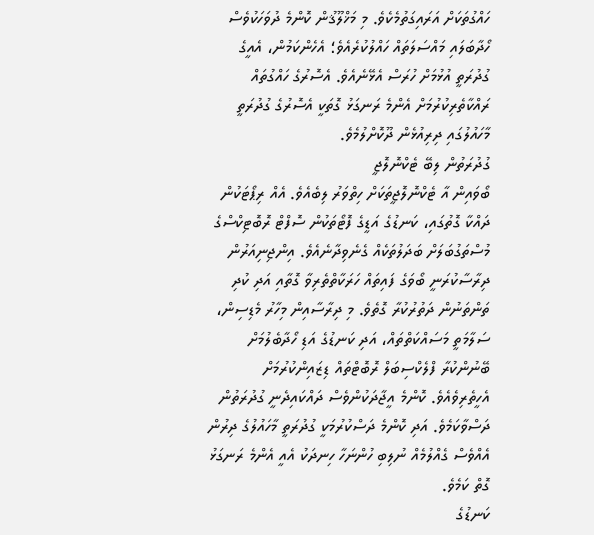ހައްގުތަކަށް އަރައިގަތުމެކެވެ. މި މަޚްލޫޤުން ކޮންމެ ދުވަހަކުވެސް ހޯދާބަލައި މައްސަލަތައް ހައްލުކުރެއެވެ؛ އެހެންކަމުން، އެއީގެ ގުދުރަތީ އުޅުމަށް ހުރަސް އެޅޭނެއެވެ. އެސޮރުގެ ހައްގުތައް ރައްކާތެރިކުރުމަށް އެންމެ ރަނގަޅު ގޮތަކީ އެސޮރުގެ ގުދުރަތީ މާހައުލުގައި ދިރިއުޅެން ދޫކޮށްލުމެވެ.
ގުދުރަތުން ލިބޭ ޓެކްނޮލޮޖީ
ބޯވައިން އާ ޓެކްނޮލޮޖީތަކަށް ހިތްވަރު ލިބެއެވެ. އެއް ރިޕޯޓަކުން ދައްކާ ގޮތުގައި، ކަނޑުގެ އަޑީގެ ފޮޓޯތަކުން ސޮފްޓް ރޮބޮޓިކްސްގެ މުސްތަގުބަލަށް ބަދަލުތަކެއް ގެނެވިދާނެއެވެ. އިންޖިނިއަރުން ދިރާސާކުރަނީ ބޯވަގެ ފައިތައް ހަރަކާތްތެރިވާ ގޮތާއި އަދި ކުދި ތަންތަނުން ދަތުރުކުރާ ގޮތެވެ. މި ދިރާސާއިން މިހާރު މެޑިސިން، ސަލާމަތީ މަސައްކަތްތައް، އަދި ކަނޑުގެ އަޑި ހޯދާބެލުމަށް ބޭނުންކުރާ ފްލެކްސިބަލް ރޮބޮޓްތައް ޑިޒައިންކުރުމަށް އެހީތެރިވެއެވެ. ކޮންމެ އީޖާދަކުންވެސް ދައްކައިދެނީ ގުދުރަތުން ދަސްވާކަމެވެ. އަދި ކޮންމެ ދަސްކުރުމަކީ ގުދުރަތީ މާހައުލުގެ ދިރުން އެއްވެސް ގެއްލުމެއް ނުލިބި ހުންނަހާ ހިނދަކު އެއީ އެންމެ ރަނގަޅު ގޮތް ކަމެވެ.
ކަނޑުގެ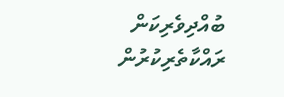ބުއްދިވެރިކަން ރައްކާތެރިކުރުން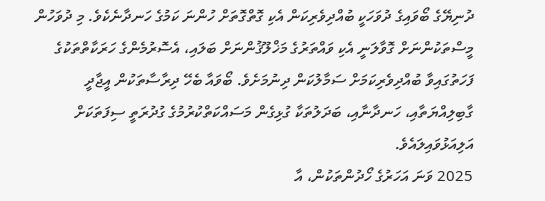ދުނިޔޭގެ ބޯވައިގެ ދުވަހަކީ ބުއްދިވެރިކަން އެކި ގޮތްގޮތަށް ހުންނަ ކަމުގެ ހަނދާނެކެވެ. މި ދުވަހުން މީސްތަކުންނަށް ގޮވާލަނީ އެކި ވައްތަރުގެ މަޚްލޫޤުންނަށް ބަލައި، އެސޮރުމެންގެ ހަރަކާތްތަކުގެ ފަހަތުގައިވާ ބުއްދިވެރިކަމަށް ސަމާލުކަން ދިނުމަށެވެ. ބޯވައާ ބެހޭ ދިރާސާތަކުން އީޖާދީ ގާބިލިއްޔަތާއި، ހަނދާނާއި، ބަދަލުތަކާ ގުޅިގެން މަސައްކަތްކުރުމުގެ ގުދުރަތީ ސިފަތަކަށް އަލިއަޅުވައިލައެވެ.
2025 ވަނަ އަހަރުގެ ހޯދުންތަކުން، އާ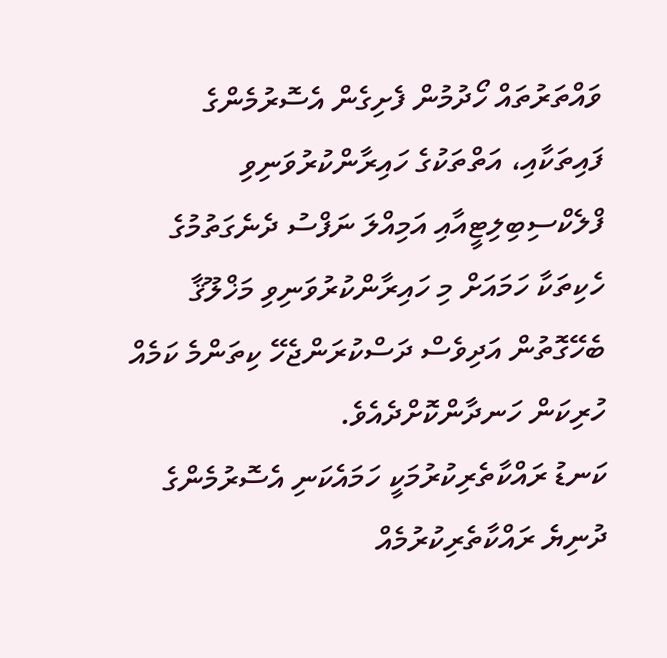ވައްތަރުތައް ހޯދުމުން ފެށިގެން އެސޮރުމެންގެ ފައިތަކާއި، އަތްތަކުގެ ހައިރާންކުރުވަނިވި ފްލެކްސިބިލިޓީއާއި އަމިއްލަ ނަފްސު ދެނެގަތުމުގެ ހެކިތަކާ ހަމައަށް މި ހައިރާންކުރުވަނިވި މަޚްލޫޤާ ބެހޭގޮތުން އަދިވެސް ދަސްކުރަންޖެހޭ ކިތަންމެ ކަމެއް ހުރިކަން ހަނދާންކޮށްދެއެވެ.
ކަނޑު ރައްކާތެރިކުރުމަކީ ހަމައެކަނި އެސޮރުމެންގެ ދުނިޔެ ރައްކާތެރިކުރުމެއް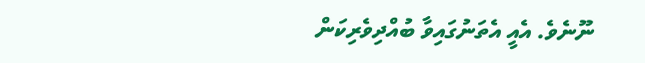ނޫނެވެ. އެއީ އެތަނުގައިވާ ބުއްދިވެރިކަން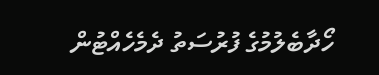ހޯދާބެލުމުގެ ފުރުސަތު ދެމެހެއްޓުން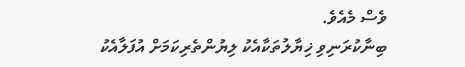ވެސް މެއެވެ.
ބިނާކުރަނިވި ޚިޔާލުތަކާއެކު ލިޔުންތެރިކަމަށް އުފަލާއެކު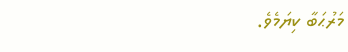މަރުޙަބާ ކިޔަމެވެ.